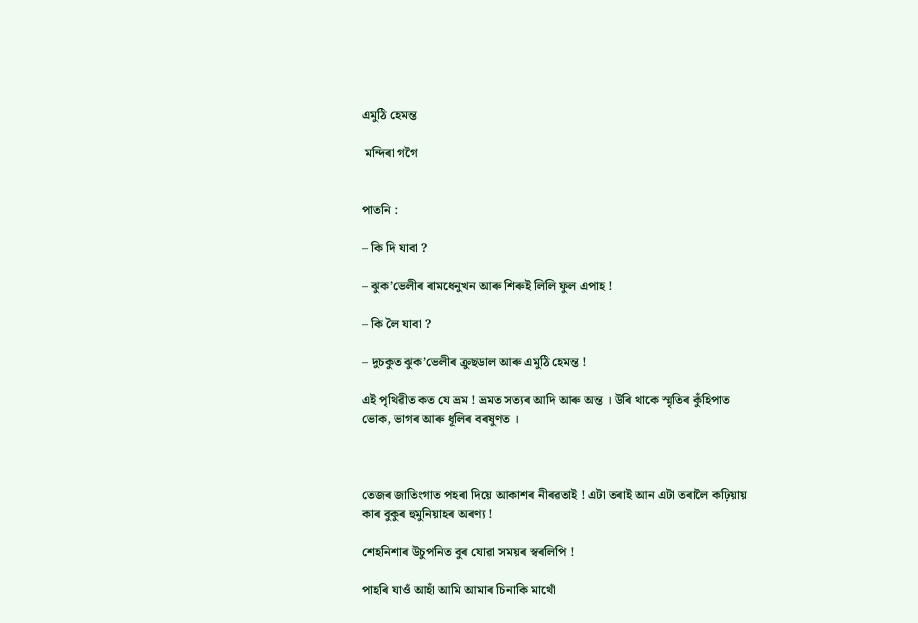এমুঠি হেমন্ত

 মন্দিৰা গগৈ


পাতনি :

– কি দি যাবা ?

– ঝুক’ভেলীৰ ৰামধেনুখন আৰু শিৰুই লিলি ফুল এপাহ !

– কি লৈ যাবা ?

– দুচকুত ঝুক’ভেলীৰ ক্ৰুছডাল আৰু এমুঠি হেমন্ত !

এই পৃথিৱীত কত যে ভ্ৰম ! ভ্ৰমত সত্যৰ আদি আৰু অন্ত । উৰি থাকে স্মৃতিৰ কুঁহিপাত
ভোক, ভাগৰ আৰু ধূলিৰ বৰষুণত ।



তেজৰ জাতিংগাত পহৰা দিয়ে আকাশৰ নীৰৱতাই ! এটা তৰাই আন এটা তৰালৈ কঢ়িয়ায়
কাৰ বুকুৰ হুমুনিয়াহৰ অৰণ্য !

শেহনিশাৰ উচুপনিত বুৰ যোৱা সময়ৰ স্বৰলিপি !

পাহৰি যাওঁ আহাঁ আমি আমাৰ চিনাকি মাথোঁ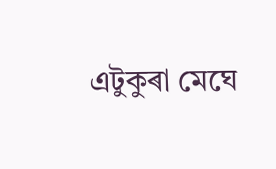এটুকুৰা মেঘে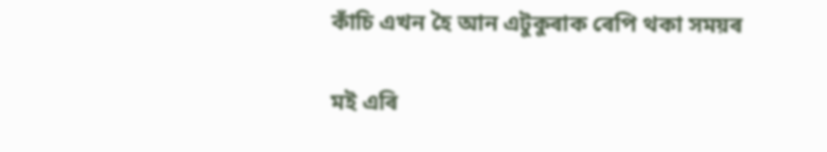কাঁচি এখন হৈ আন এটুকুৰাক ৰেপি থকা সময়ৰ

মই এৰি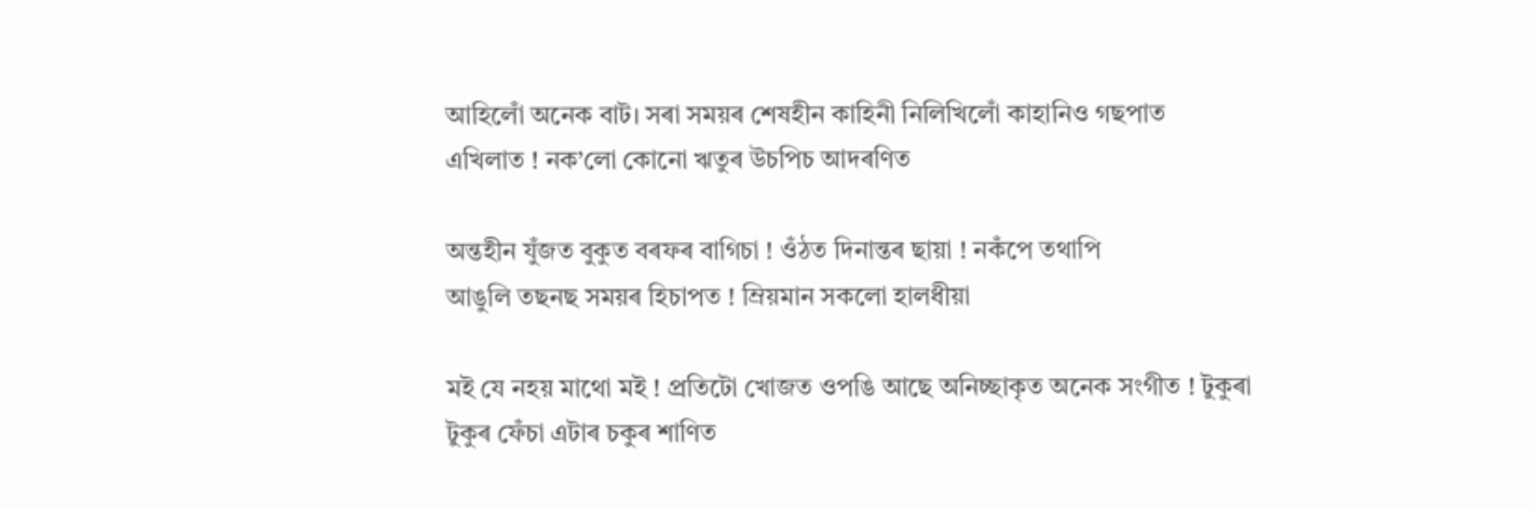আহিলোঁ অনেক বাট। সৰা সময়ৰ শেষহীন কাহিনী নিলিখিলোঁ কাহানিও গছপাত
এখিলাত ! নক’লো কোনো ঋতুৰ উচপিচ আদৰণিত

অন্তহীন যুঁজত বুকুত বৰফৰ বাগিচা ! ওঁঠত দিনান্তৰ ছায়া ! নকঁপে তথাপি
আঙুলি তছনছ সময়ৰ হিচাপত ! ম্ৰিয়মান সকলো হালধীয়া

মই যে নহয় মাথো মই ! প্ৰতিটো খোজত ওপঙি আছে অনিচ্ছাকৃত অনেক সংগীত ! টুকুৰা
টুকুৰ ফেঁচা এটাৰ চকুৰ শাণিত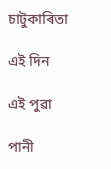চাটুকাৰিতা

এই দিন

এই পুৱা

পানী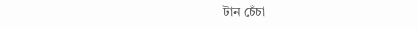টান চেঁচা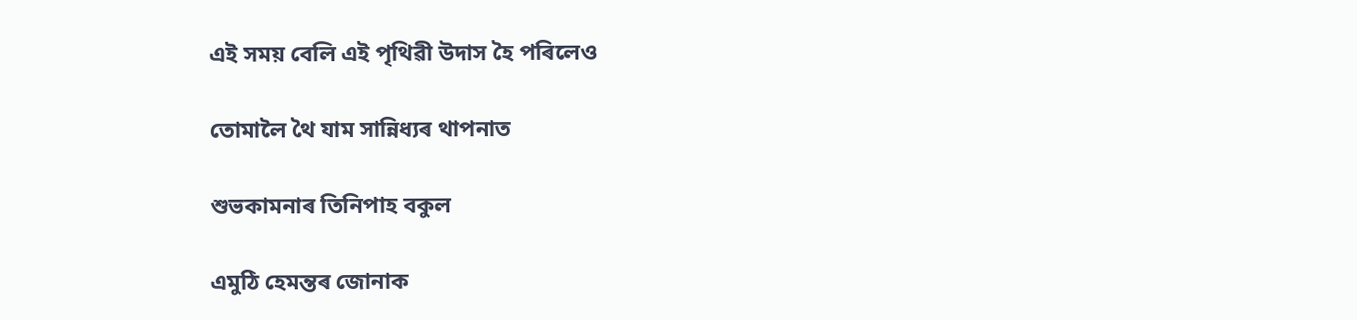এই সময় বেলি এই পৃথিৱী উদাস হৈ পৰিলেও

তোমালৈ থৈ যাম সান্নিধ্যৰ থাপনাত

শুভকামনাৰ তিনিপাহ বকুল

এমুঠি হেমন্তৰ জোনাক